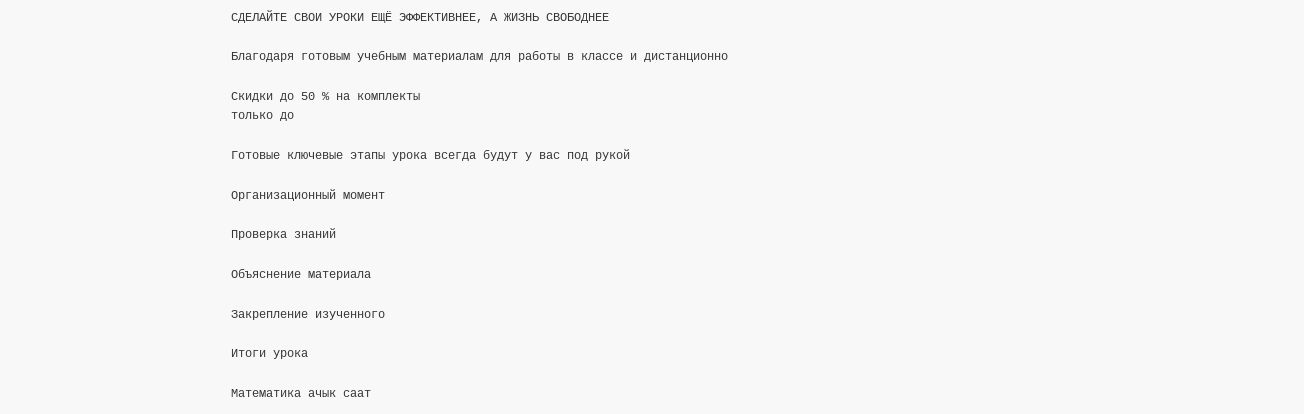СДЕЛАЙТЕ СВОИ УРОКИ ЕЩЁ ЭФФЕКТИВНЕЕ, А ЖИЗНЬ СВОБОДНЕЕ

Благодаря готовым учебным материалам для работы в классе и дистанционно

Скидки до 50 % на комплекты
только до

Готовые ключевые этапы урока всегда будут у вас под рукой

Организационный момент

Проверка знаний

Объяснение материала

Закрепление изученного

Итоги урока

Математика ачык саат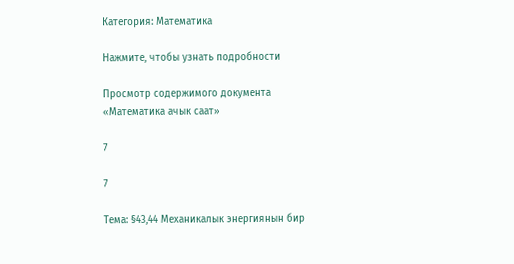Категория: Математика

Нажмите, чтобы узнать подробности

Просмотр содержимого документа
«Математика ачык саат»

7

7

Тема: §43,44 Механикалык энергиянын бир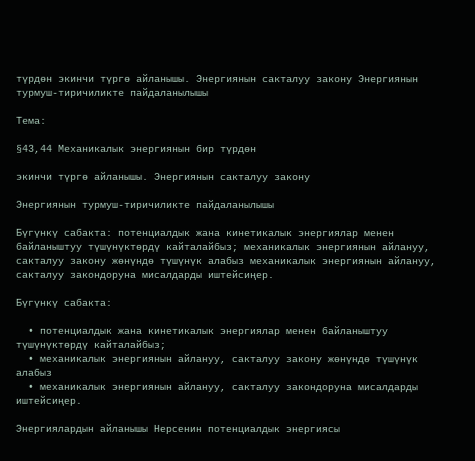түрдөн экинчи түргө айланышы. Энергиянын сакталуу закону Энергиянын турмуш-тиричиликте пайдаланылышы

Тема:

§43,44 Механикалык энергиянын бир түрдөн

экинчи түргө айланышы. Энергиянын сакталуу закону

Энергиянын турмуш-тиричиликте пайдаланылышы

Бүгүнкү сабакта: потенциалдык жана кинетикалык энергиялар менен байланыштуу түшүнүктөрдү кайталайбыз; механикалык энергиянын айлануу, сакталуу закону жөнүндө түшүнүк алабыз механикалык энергиянын айлануу, сакталуу закондоруна мисалдарды иштейсиңер.

Бүгүнкү сабакта:

  • потенциалдык жана кинетикалык энергиялар менен байланыштуу түшүнүктөрдү кайталайбыз;
  • механикалык энергиянын айлануу, сакталуу закону жөнүндө түшүнүк алабыз
  • механикалык энергиянын айлануу, сакталуу закондоруна мисалдарды иштейсиңер.

Энергиялардын айланышы Нерсенин потенциалдык энергиясы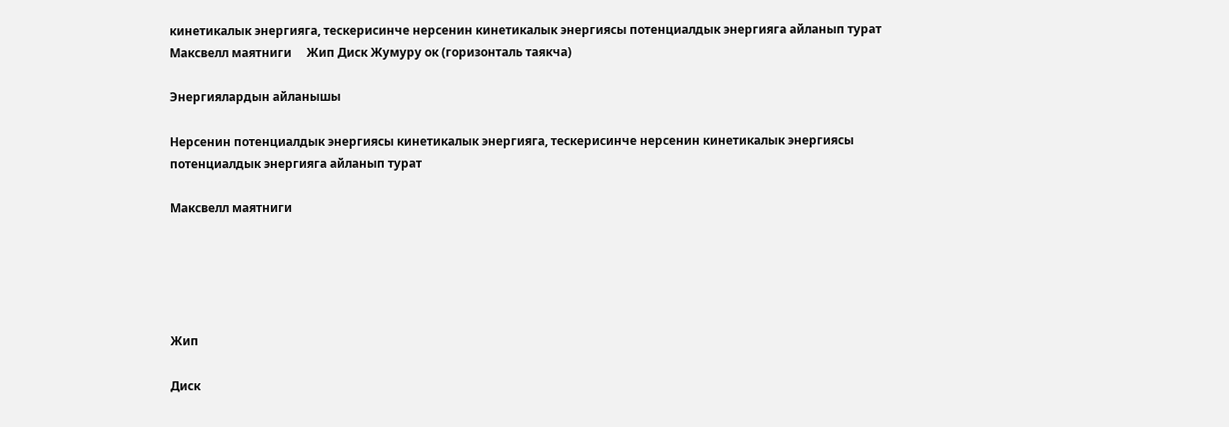кинетикалык энергияга, тескерисинче нерсенин кинетикалык энергиясы потенциалдык энергияга айланып турат Максвелл маятниги     Жип Диск Жумуру ок (горизонталь таякча)

Энергиялардын айланышы

Нерсенин потенциалдык энергиясы кинетикалык энергияга, тескерисинче нерсенин кинетикалык энергиясы потенциалдык энергияга айланып турат

Максвелл маятниги





Жип

Диск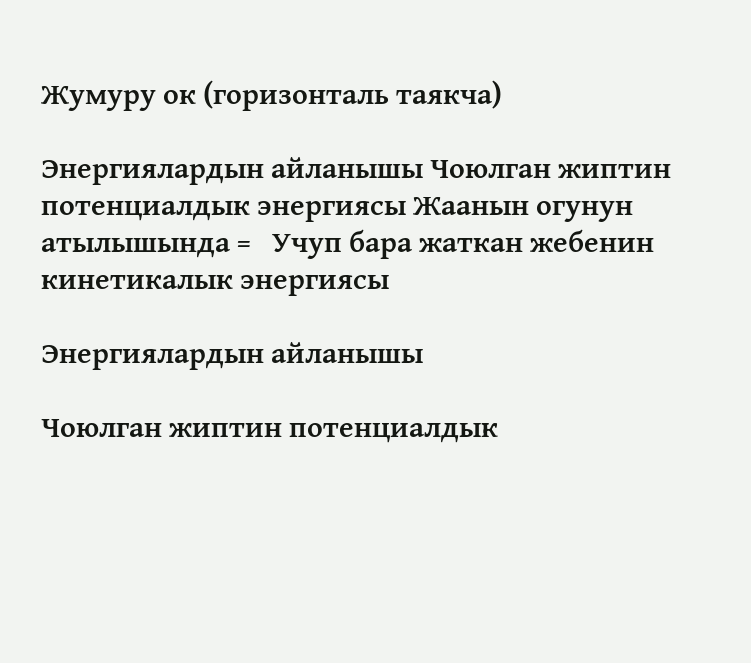Жумуру ок (горизонталь таякча)

Энергиялардын айланышы Чоюлган жиптин потенциалдык энергиясы Жаанын огунун атылышында =   Учуп бара жаткан жебенин кинетикалык энергиясы

Энергиялардын айланышы

Чоюлган жиптин потенциалдык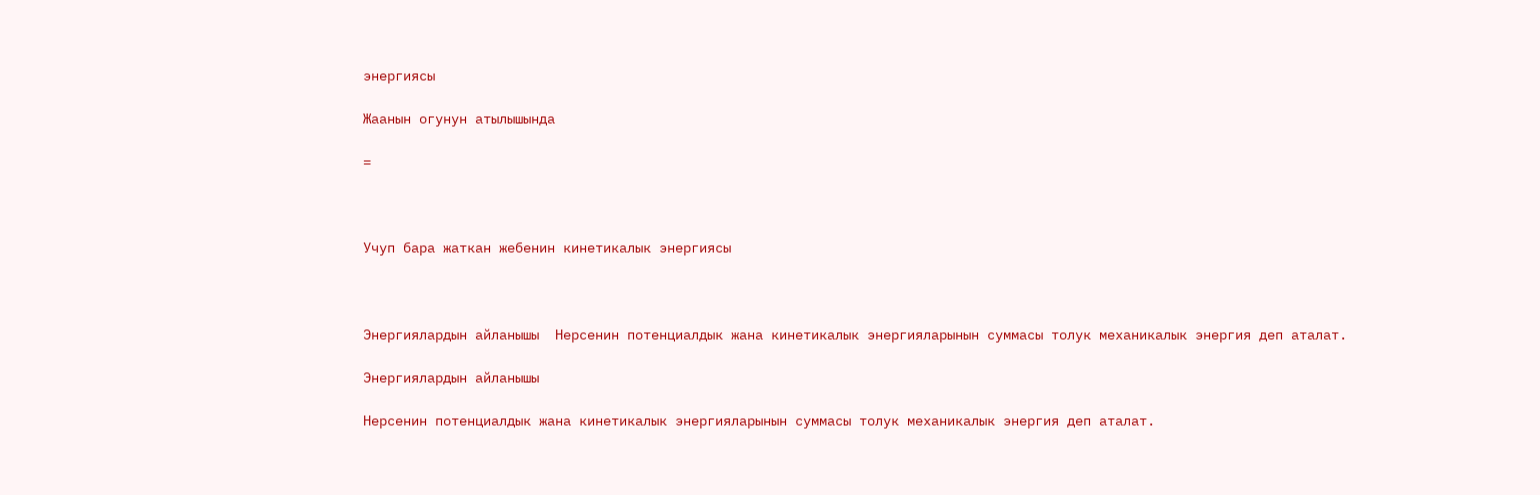энергиясы

Жаанын огунун атылышында

=



Учуп бара жаткан жебенин кинетикалык энергиясы



Энергиялардын айланышы  Нерсенин потенциалдык жана кинетикалык энергияларынын суммасы толук механикалык энергия деп аталат.

Энергиялардын айланышы

Нерсенин потенциалдык жана кинетикалык энергияларынын суммасы толук механикалык энергия деп аталат.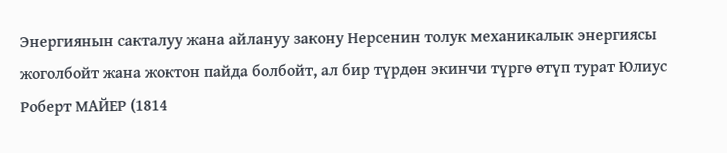Энергиянын сакталуу жана айлануу закону Нерсенин толук механикалык энергиясы жоголбойт жана жоктон пайда болбойт, ал бир түрдөн экинчи түргө өтүп турат Юлиус Роберт МАЙЕР (1814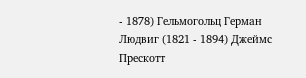- 1878) Гельмогольц Герман Людвиг (1821 - 1894) Джеймс Прескотт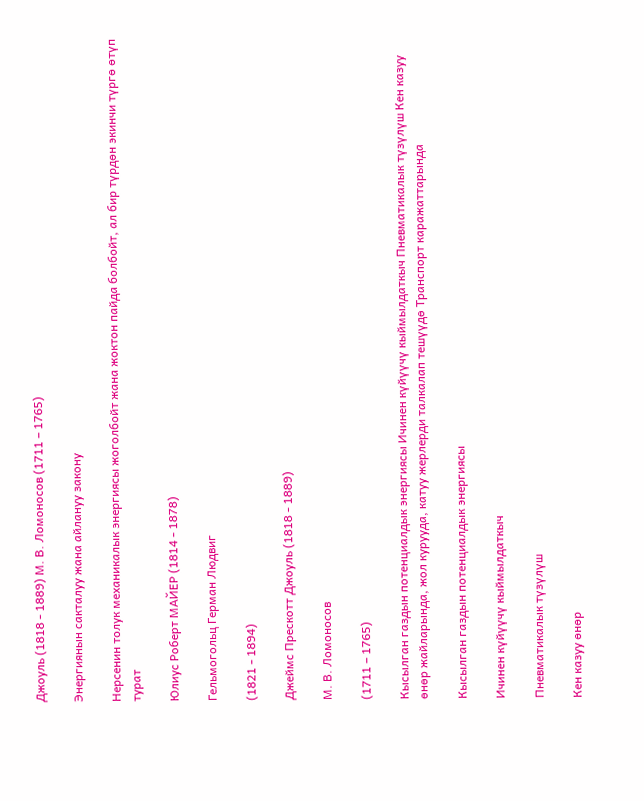Джоуль (1818 - 1889) М. В. Ломоносов (1711 – 1765)

Энергиянын сакталуу жана айлануу закону

Нерсенин толук механикалык энергиясы жоголбойт жана жоктон пайда болбойт, ал бир түрдөн экинчи түргө өтүп турат

Юлиус Роберт МАЙЕР (1814 - 1878)

Гельмогольц Герман Людвиг

(1821 - 1894)

Джеймс Прескотт Джоуль (1818 - 1889)

М. В. Ломоносов

(1711 – 1765)

Кысылган газдын потенциалдык энергиясы Ичинен күйүүчү кыймылдаткыч Пневматикалык түзүлүш Кен казуу өнөр жайларында, жол курууда, катуу жерлерди талкалап тешүүдө Транспорт каражаттарында

Кысылган газдын потенциалдык энергиясы

Ичинен күйүүчү кыймылдаткыч

Пневматикалык түзүлүш

Кен казуу өнөр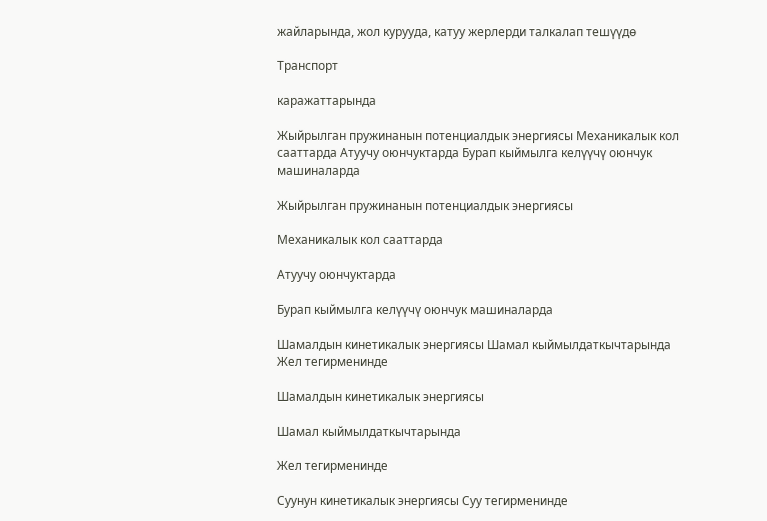жайларында, жол курууда, катуу жерлерди талкалап тешүүдө

Транспорт

каражаттарында

Жыйрылган пружинанын потенциалдык энергиясы Механикалык кол сааттарда Атуучу оюнчуктарда Бурап кыймылга келүүчү оюнчук машиналарда

Жыйрылган пружинанын потенциалдык энергиясы

Механикалык кол сааттарда

Атуучу оюнчуктарда

Бурап кыймылга келүүчү оюнчук машиналарда

Шамалдын кинетикалык энергиясы Шамал кыймылдаткычтарында Жел тегирменинде

Шамалдын кинетикалык энергиясы

Шамал кыймылдаткычтарында

Жел тегирменинде

Суунун кинетикалык энергиясы Суу тегирменинде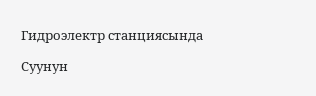Гидроэлектр станциясында

Суунун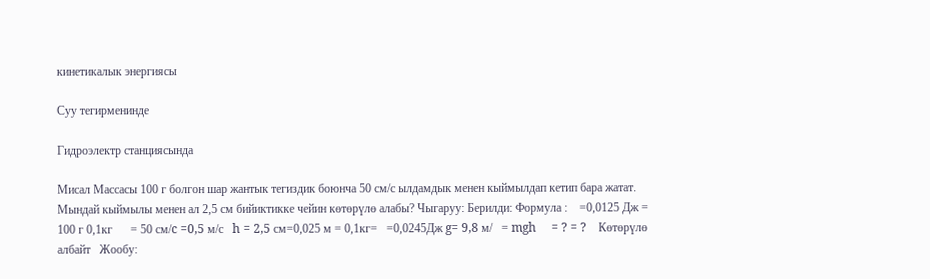кинетикалык энергиясы

Суу тегирменинде

Гидроэлектр станциясында

Мисал Массасы 100 г болгон шар жантык тегиздик боюнча 50 см/с ылдамдык менен кыймылдап кетип бара жатат. Мындай кыймылы менен ал 2,5 см бийиктикке чейин көтөрүлө алабы? Чыгаруу: Берилди: Формула :    =0,0125 Дж = 100 г 0,1кг      = 50 см/c =0,5 м/с   h = 2,5 см=0,025 м = 0,1кг=   =0,0245Дж g= 9,8 м/   = mgh     = ? = ?    Көтөрүлө албайт   Жообу: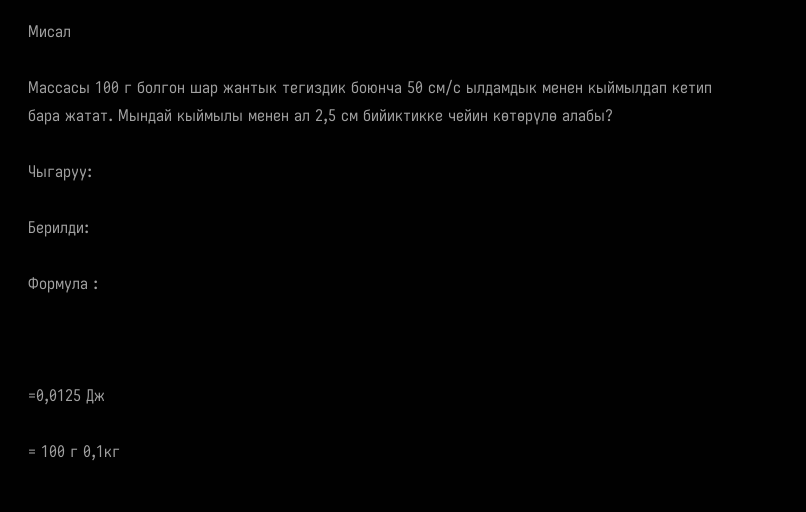Мисал

Массасы 100 г болгон шар жантык тегиздик боюнча 50 см/с ылдамдык менен кыймылдап кетип бара жатат. Мындай кыймылы менен ал 2,5 см бийиктикке чейин көтөрүлө алабы?

Чыгаруу:

Берилди:

Формула :



=0,0125 Дж

= 100 г 0,1кг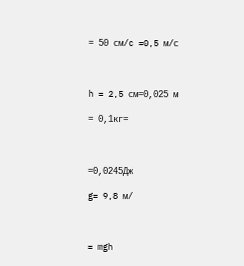= 50 см/c =0,5 м/с



h = 2,5 см=0,025 м

= 0,1кг=



=0,0245Дж

g= 9,8 м/



= mgh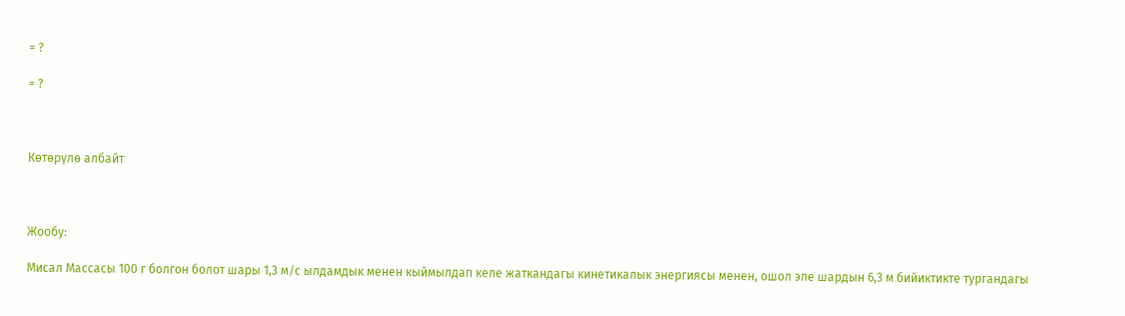= ?

= ?



Көтөрүлө албайт



Жообу:

Мисал Массасы 100 г болгон болот шары 1,3 м/с ылдамдык менен кыймылдап келе жаткандагы кинетикалык энергиясы менен, ошол эле шардын 6,3 м бийиктикте тургандагы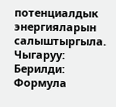потенциалдык энергияларын салыштыргыла. Чыгаруу: Берилди: Формула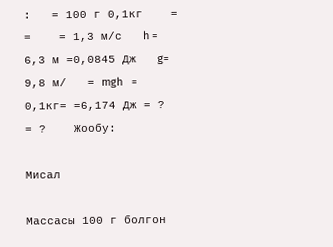:   = 100 г 0,1кг    =   =    = 1,3 м/с   h = 6,3 м =0,0845 Дж   g= 9,8 м/   = mgh   = 0,1кг= =6,174 Дж = ?     = ?    Жообу:

Мисал

Массасы 100 г болгон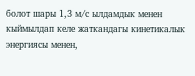болот шары 1,3 м/с ылдамдык менен кыймылдап келе жаткандагы кинетикалык энергиясы менен,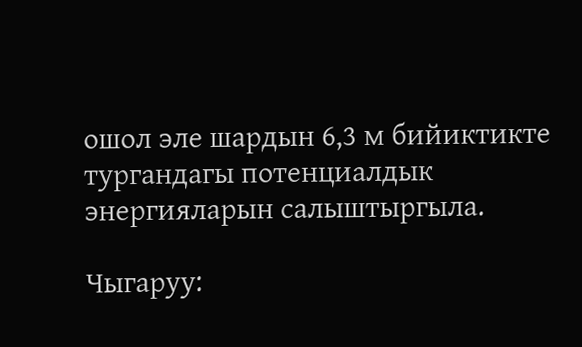ошол эле шардын 6,3 м бийиктикте тургандагы потенциалдык энергияларын салыштыргыла.

Чыгаруу: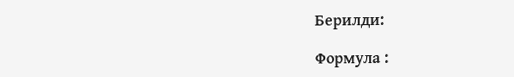Берилди:

Формула :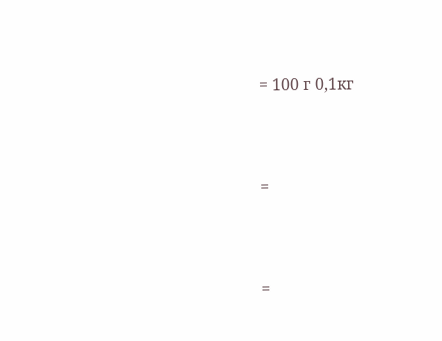= 100 г 0,1кг



=



=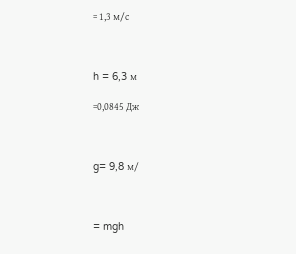= 1,3 м/с



h = 6,3 м

=0,0845 Дж



g= 9,8 м/



= mgh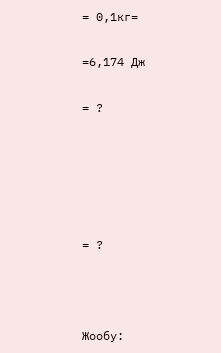= 0,1кг=

=6,174 Дж

= ?





= ?



Жообу: